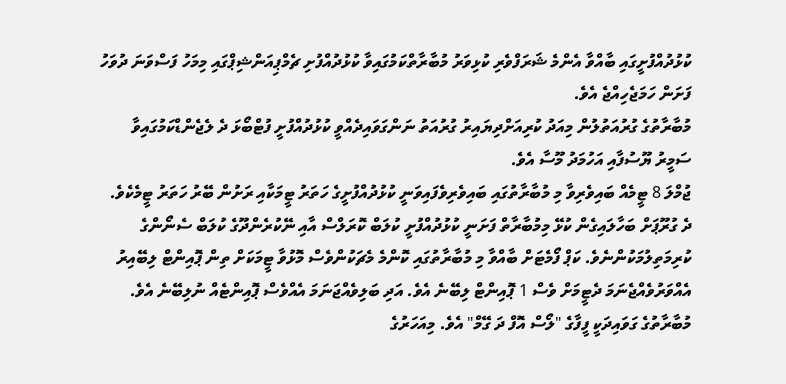ކުޅުދުއްފުށީގައި ބާއްވާ އެންމެ ޝަރަފްވެރި ކުޅިވަރު މުބާރާތްކަމުގައިވާ ކުޅުދުއްފުށި ޗެމްޕިއަންޝިޕްގައި މިމަހު ފަސްވަނަ ދުވަހު ފަށަން ހަމަޖެހިއްޖެ އެވެ.
މުބާރާތުގެ ގުރުއަތުލުން މިއަދު ކުރިއަށްދިޔައިރު ގުރުއަތު ނަންގަވައިދެއްވީ ކުޅުދުއްފުށީ ފުޓްބޯޅަ ދެ ލެޖެންޑްކަމުގައިވާ ސަމީރު ޔޫސުފާއި އަހުމަދު މޫސާ އެވެ.
ޖުމްލަ 8 ޓީމެއް ބައިވެރިވާ މި މުބާރާތުގައި ބައިވެރިވެފައިވަނީ ކުޅުދުއްފުށީގެ ހަތަރު ޓީމަކާއި ރަށުން ބޭރު ހަތަރު ޓީމެކެވެ.
ދެ ގުރޫޕަށް ބަހާލައިގެން ކުޅޭ މިމުބާރާތް ފަށަނީ ކުޅުދުއްފުށީ ކުލަބް ކޮރަލްސް އާއި ނޭކުރެންދޫގެ ކުލަބް ސެނޯންގެ ކުރިމަތިލުމަކުންނެވެ. ކަޕް ފޯމެޓަށް ބާއްވާ މި މުބާރާތުގައި ކޮންމެ މެޗަކުންވެސް މޮޅުވާ ޓީމަކަށް ތިން ޕޮއިންޓް ލިބޭއިރު އެއްވަރުވެއްޖެނަމަ ދެޓީމަށް ވެސް 1 ޕޮއިންޓް ލިބޭނެ އެވެ. އަދި ބަލިވެއްޖަނަމަ އެއްވެސް ޕޮއިންޓެއް ނުލިބޭނެ އެވެ.
މުބާރާތުގެ ގަވައިދަކީ ފީފާގެ "ލޯސް އޮފް ދަ ގޭމް" އެވެ. މިއަހަރުގެ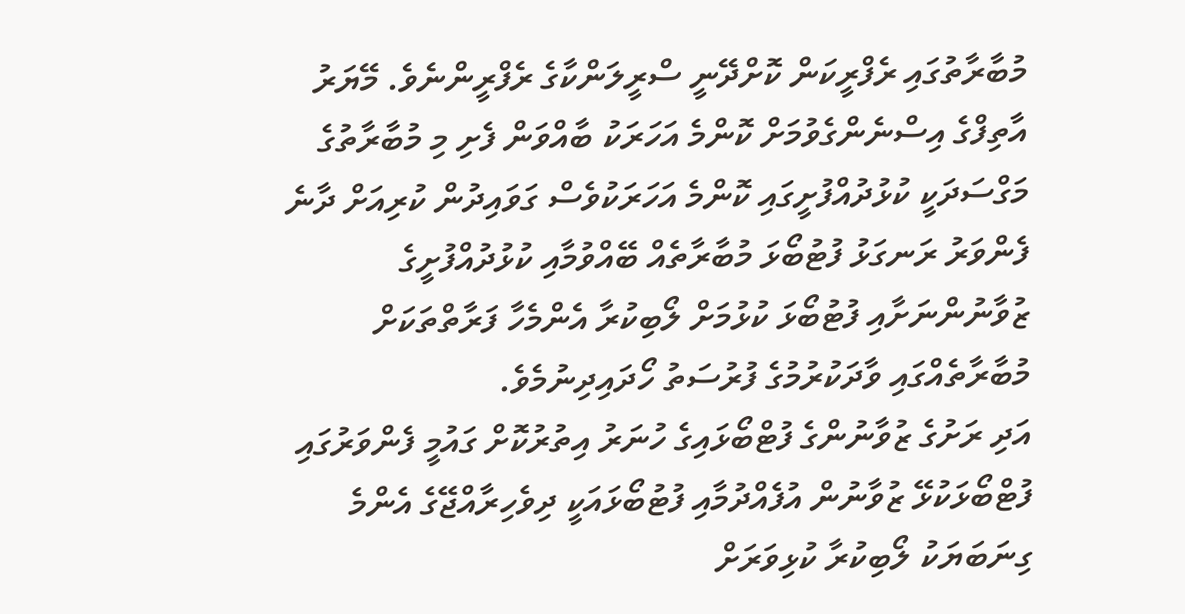މުބާރާތުގައި ރެފްރީކަން ކޮށްދޭނީ ސްރީލަންކާގެ ރެފްރީންނެވެ. މޭޔަރު އާތިފްގެ އިސްނެންގެވުމަށް ކޮންމެ އަހަރަކު ބާއްވަން ފެށި މި މުބާރާތުގެ މަގްސަދަކީ ކުޅުދުއްފުށީގައި ކޮންމެ އަހަރަކުވެސް ގަވައިދުން ކުރިއަށް ދާނެ ފެންވަރު ރަނގަޅު ފުޓުބޯޅަ މުބާރާތެއް ބޭއްވުމާއި ކުޅުދުއްފުށީގެ ޒުވާނުންނަށާއި ފުޓުބޯޅަ ކުޅުމަށް ލޯބިކުރާ އެންމެހާ ފަރާތްތަކަށް މުބާރާތެއްގައި ވާދަކުރުމުގެ ފުރުސަތު ހޯދައިދިނުމެވެ.
އަދި ރަށުގެ ޒުވާނުންގެ ފުޓްބޯޅައިގެ ހުނަރު އިތުރުކޮށް ގައުމީ ފެންވަރުގައި ފުޓްބޯޅަކުޅޭ ޒުވާނުން އުފެއްދުމާއި ފުޓުބޯޅައަކީ ދިވެހިރާއްޖޭގެ އެންމެ ގިނަބަޔަކު ލޯބިކުރާ ކުޅިވަރަށް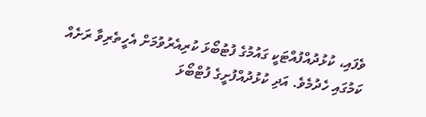ވެފައި، ކުޅުދުއްފުއްޓަކީ ގައުމުގެ ފުޓުބޯޅަ ކުރިއެރުވުމަށް އެހީތެރިވާ ރަށެއް ކަމުގައި ހެދުމެވެ. އަދި ކުޅުދުއްފުށީގެ ފުޓްބޯޅަ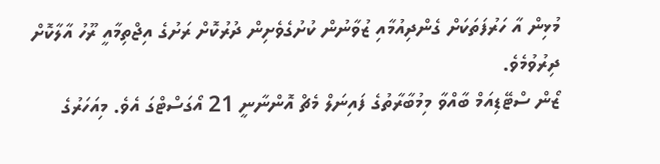މުޅިން އާ ހަރުފަތަކަށް ގެންދިއުމާއި ޒުވާނުން ކުށުގެވެށިން ދުރުކޮށް ރަށުގެ އިޖްތިމާއީ ރޫހު އާލާކޮށް ދިރުވުމެވެ.
ޒޯން ސްޓޭޑިއަމް ބާއްވާ މިމުބާރާތުގެ ފައިނަލް މެޗް އޮންނާނީ 21 އޯގަސްޓްގަ އެވެ. މިއަހަރުގެ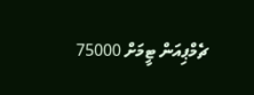ޗެމްޕިއަން ޓީމަށް 75000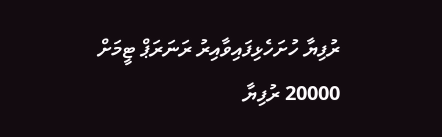ރުފިޔާ ހުށަހެޅިފައިވާއިރު ރަނަރަޕް ޓީމަށް 20000 ރުފިޔާ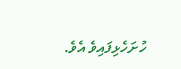ހުށަހެޅިފައިވެ އެވެ.